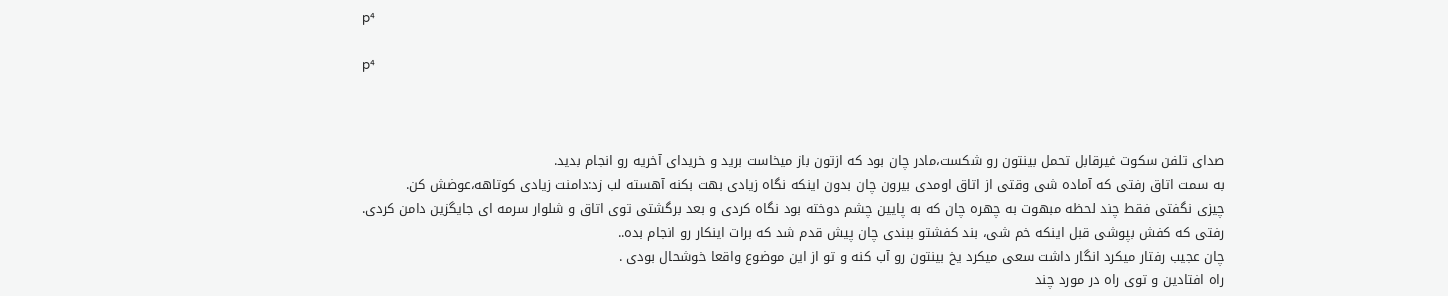p⁴

p⁴



صدای تلفن سکوت غیرقابل تحمل بینتون رو شکست،مادر چان بود که ازتون باز میخاست برید و خریدای آخریه رو انجام بدید.
به سمت اتاق رفتی که آماده شی وقتی از اتاق اومدی بیرون چان بدون اینکه نگاه زیادی بهت بکنه آهسته لب زد:دامنت زیادی کوتاهه،عوضش کن.
چیزی نگفتی فقط چند لحظه مبهوت به چهره چان که به پایین چشم دوخته بود نگاه کردی و بعد برگشتی توی اتاق و شلوار سرمه ای جایگزین دامن کردی.
رفتی که کفش بپوشی قبل اینکه خم شی، بند کفشتو ببندی چان پیش قدم شد که برات اینکار رو انجام بده..
چان عجیب رفتار میکرد انگار داشت سعی میکرد یخ بینتون رو آب کنه و تو از این موضوع واقعا خوشحال بودی .
راه افتادین و توی راه در مورد چند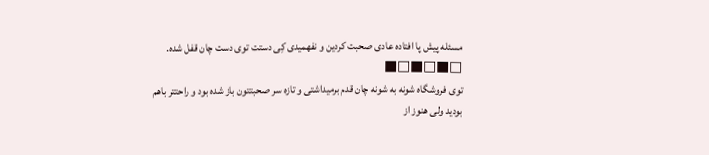مسئله پیش پا افتاده عادی صحبت کردین و نفهمیدی کِی دستت توی دست چان قفل شده.
□■□■□■
توی فروشگاه شونه به شونه چان قدم برمیداشتی و تازه سر صحبتتون باز شده بود و راحتتر باهم بودید ولی هنوز از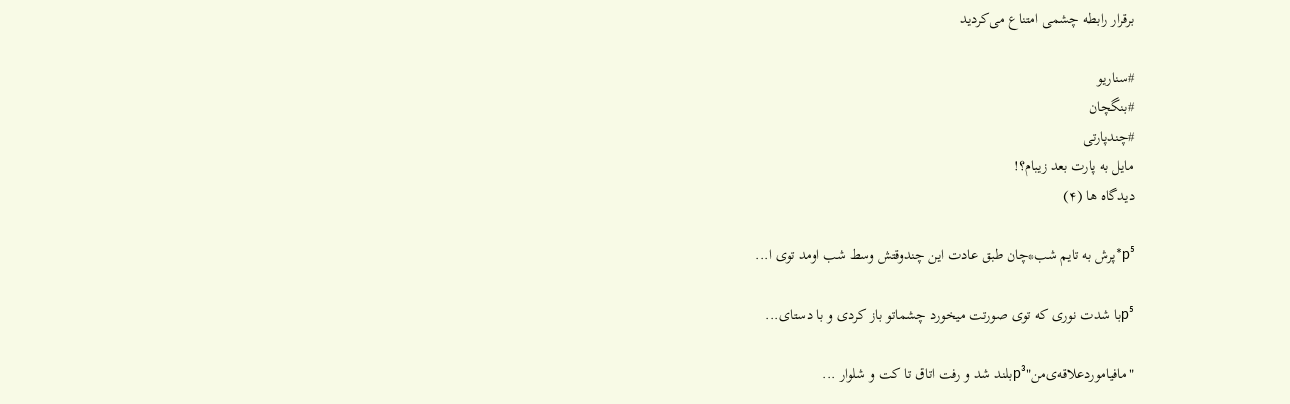برقرار رابطه چشمی امتناع می‌کردید

#سناریو
#بنگچان
#چندپارتی
مایل به پارت بعد زیبام؟!
دیدگاه ها (۴)

p⁵*پرش به تایم شب*چان طبق عادت این چندوقتش وسط شب اومد توی ا...

p⁵با شدت نوری که توی صورتت میخورد چشماتو باز کردی و با دستای...

"مافیا‌مورد‌علاقه‌‌ی‌من‌"p³بلند شد و رفت اتاق تا کت و شلوار ...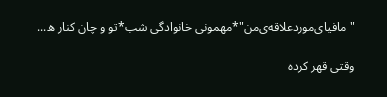"مافیای‌مورد‌علاقه‌‌ی‌من"*مهمونی خانوادگی شب*تو و چان کنار ه...

وقتی قهر کرده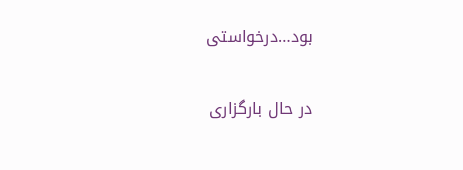بود…درخواستی

در حال بارگزاری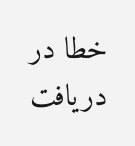خطا در دریافت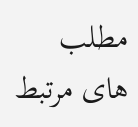مطلب های مرتبط